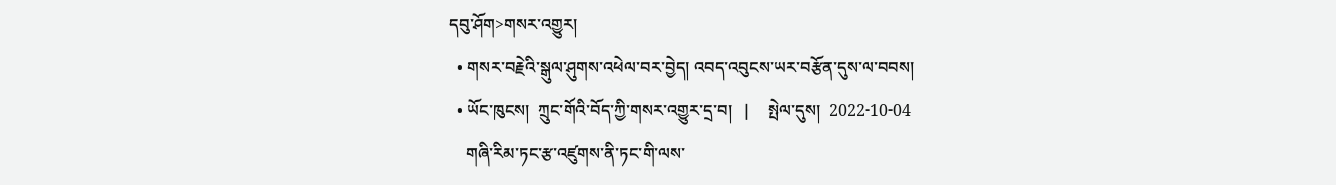དབུ་ཤོག>གསར་འགྱུར།
  • གསར་བརྗེའི་སྒུལ་ཤུགས་འཕེལ་བར་བྱེད། འབད་འབུངས་ཡར་བརྩོན་དུས་ལ་བབས།
  • ཡོང་ཁུངས།  ཀྲུང་གོའི་བོད་ཀྱི་གསར་འགྱུར་དྲ་བ།   |     སྤེལ་དུས།  2022-10-04
    གཞི་རིམ་ཏང་རྩ་འཛུགས་ནི་ཏང་གི་ལས་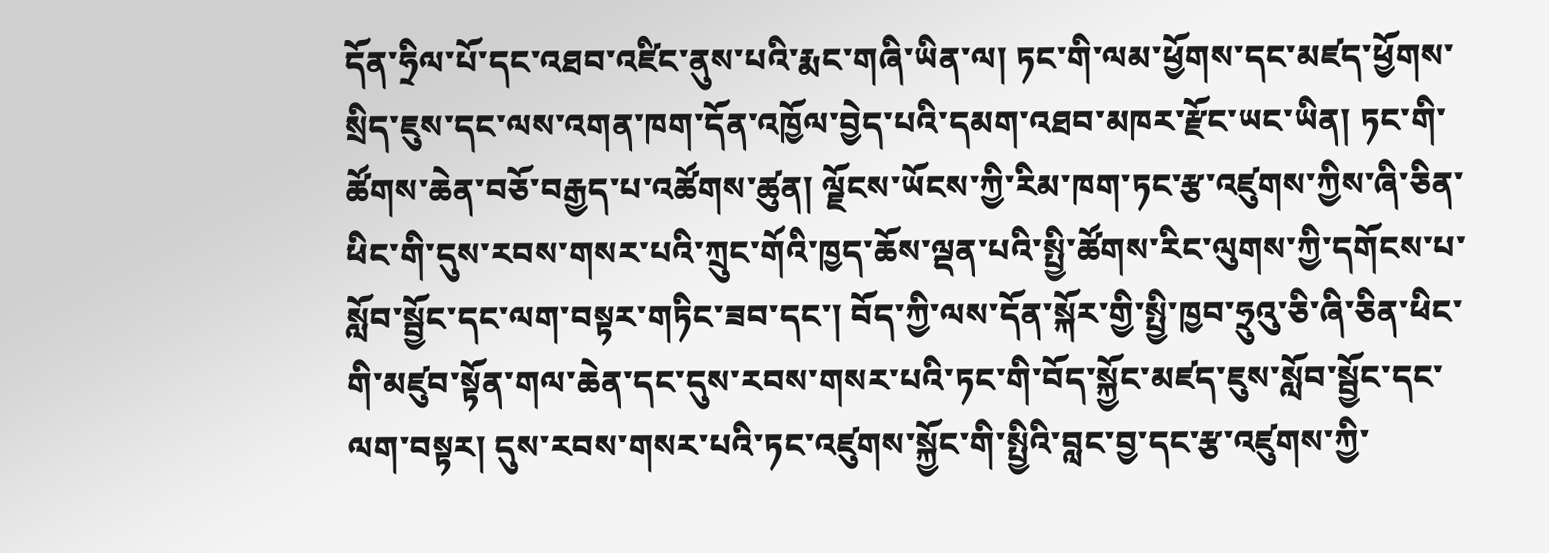དོན་ཧྲིལ་པོ་དང་འཐབ་འཛིང་ནུས་པའི་རྨང་གཞི་ཡིན་ལ། ཏང་གི་ལམ་ཕྱོགས་དང་མཛད་ཕྱོགས་སྲིད་ཇུས་དང་ལས་འགན་ཁག་དོན་འཁྱོལ་བྱེད་པའི་དམག་འཐབ་མཁར་རྫོང་ཡང་ཡིན། ཏང་གི་ཚོགས་ཆེན་བཅོ་བརྒྱད་པ་འཚོགས་ཚུན། ལྗོངས་ཡོངས་ཀྱི་རིམ་ཁག་ཏང་རྩ་འཛུགས་ཀྱིས་ཞི་ཅིན་ཕིང་གི་དུས་རབས་གསར་པའི་ཀྲུང་གོའི་ཁྱད་ཆོས་ལྡན་པའི་སྤྱི་ཚོགས་རིང་ལུགས་ཀྱི་དགོངས་པ་སློབ་སྦྱོང་དང་ལག་བསྟར་གཏིང་ཟབ་དང་། བོད་ཀྱི་ལས་དོན་སྐོར་གྱི་སྤྱི་ཁྱབ་ཧྲུའུ་ཅི་ཞི་ཅིན་ཕིང་གི་མཛུབ་སྟོན་གལ་ཆེན་དང་དུས་རབས་གསར་པའི་ཏང་གི་བོད་སྐྱོང་མཛད་ཇུས་སློབ་སྦྱོང་དང་ལག་བསྟར། དུས་རབས་གསར་པའི་ཏང་འཛུགས་སྐྱོང་གི་སྤྱིའི་བླང་བྱ་དང་རྩ་འཛུགས་ཀྱི་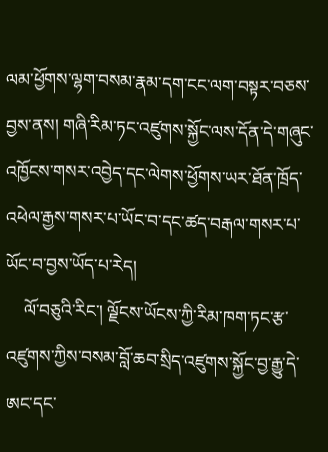ལམ་ཕྱོགས་ལྷག་བསམ་རྣམ་དག་ངང་ལག་བསྟར་བཅས་བྱས་ནས། གཞི་རིམ་ཏང་འཛུགས་སྐྱོང་ལས་དོན་དེ་གཞུང་འཁྱོངས་གསར་འབྱེད་དང་ལེགས་ཕྱོགས་ཡར་ཐོན་ཁྲོད་འཕེལ་རྒྱས་གསར་པ་ཡོང་བ་དང་ཚད་བརྒལ་གསར་པ་ཡོང་བ་བྱས་ཡོད་པ་རེད།
    ལོ་བཅུའི་རིང་། ལྗོངས་ཡོངས་ཀྱི་རིམ་ཁག་ཏང་རྩ་འཛུགས་ཀྱིས་བསམ་བློ་ཆབ་སྲིད་འཛུགས་སྐྱོང་བྱ་རྒྱུ་དེ་ཨང་དང་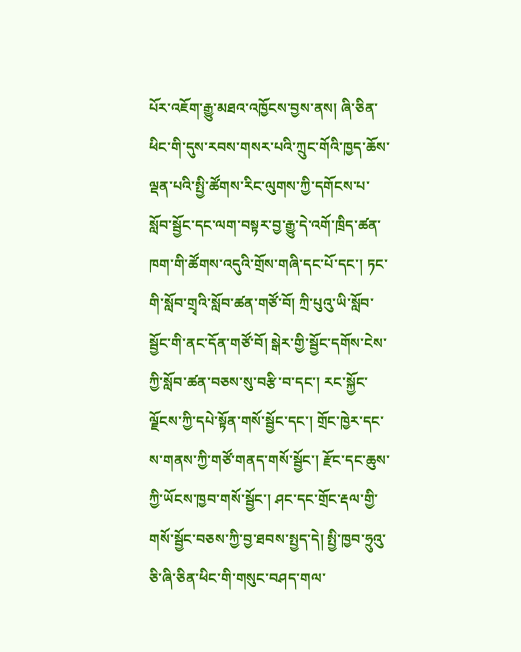པོར་འཇོག་རྒྱུ་མཐའ་འཁྱོངས་བྱས་ནས། ཞི་ཅིན་ཕིང་གི་དུས་རབས་གསར་པའི་ཀྲུང་གོའི་ཁྱད་ཆོས་ལྡན་པའི་སྤྱི་ཚོགས་རིང་ལུགས་ཀྱི་དགོངས་པ་སློབ་སྦྱོང་དང་ལག་བསྟར་བྱ་རྒྱུ་དེ་འགོ་ཁྲིད་ཚན་ཁག་གི་ཚོགས་འདུའི་གྲོས་གཞི་དང་པོ་དང་། ཏང་གི་སློབ་གྲྭའི་སློབ་ཚན་གཙོ་བོ། ཀྲི་པུའུ་ཡི་སློབ་སྦྱོང་གི་ནང་དོན་གཙོ་བོ། སྒེར་གྱི་སྦྱོང་དགོས་ངེས་ཀྱི་སློབ་ཚན་བཅས་སུ་བརྩི་བ་དང་། རང་སྐྱོང་ལྗོངས་ཀྱི་དཔེ་སྟོན་གསོ་སྦྱོང་དང་། གྲོང་ཁྱེར་དང་ས་གནས་ཀྱི་གཙོ་གནད་གསོ་སྦྱོང་། རྫོང་དང་ཆུས་ཀྱི་ཡོངས་ཁྱབ་གསོ་སྦྱོང་། ཤང་དང་གྲོང་རྡལ་གྱི་གསོ་སྦྱོང་བཅས་ཀྱི་བྱ་ཐབས་སྤྱད་དེ། སྤྱི་ཁྱབ་ཧྲུའུ་ཅི་ཞི་ཅིན་ཕིང་གི་གསུང་བཤད་གལ་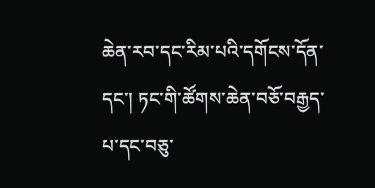ཆེན་རབ་དང་རིམ་པའི་དགོངས་དོན་དང་། ཏང་གི་ཚོགས་ཆེན་བཅོ་བརྒྱད་པ་དང་བཅུ་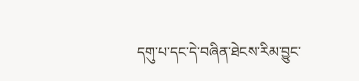དགུ་པ་དང་དེ་བཞིན་ཐེངས་རིམ་བྱུང་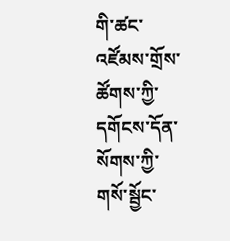གི་ཚང་འཛོམས་གྲོས་ཚོགས་ཀྱི་དགོངས་དོན་སོགས་ཀྱི་གསོ་སྦྱོང་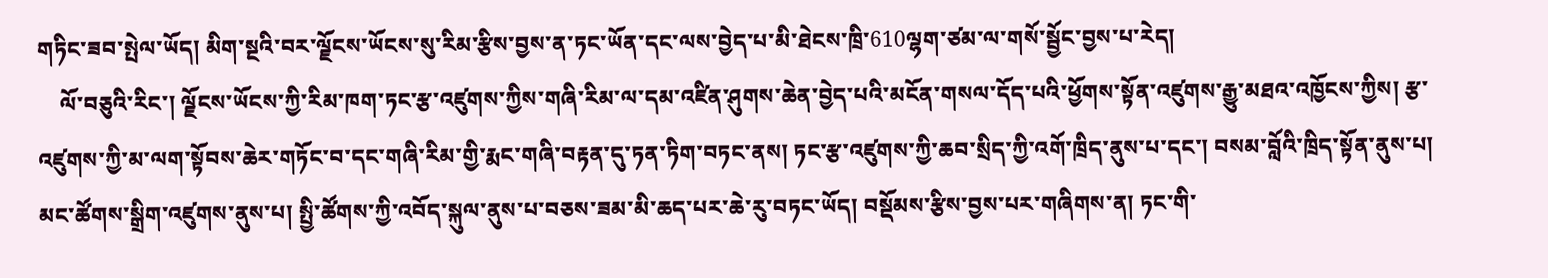གཏིང་ཟབ་སྤེལ་ཡོད། མིག་སྔའི་བར་ལྗོངས་ཡོངས་སུ་རིམ་རྩིས་བྱས་ན་ཏང་ཡོན་དང་ལས་བྱེད་པ་མི་ཐེངས་ཁྲི་610ལྷག་ཙམ་ལ་གསོ་སྦྱོང་བྱས་པ་རེད།
    ལོ་བཅུའི་རིང་། ལྗོངས་ཡོངས་ཀྱི་རིམ་ཁག་ཏང་རྩ་འཛུགས་ཀྱིས་གཞི་རིམ་ལ་དམ་འཛིན་ཤུགས་ཆེན་བྱེད་པའི་མངོན་གསལ་དོད་པའི་ཕྱོགས་སྟོན་འཛུགས་རྒྱུ་མཐའ་འཁྱོངས་ཀྱིས། རྩ་འཛུགས་ཀྱི་མ་ལག་སྟོབས་ཆེར་གཏོང་བ་དང་གཞི་རིམ་གྱི་རྨང་གཞི་བརྟན་དུ་ཏན་ཏིག་བཏང་ནས། ཏང་རྩ་འཛུགས་ཀྱི་ཆབ་སྲིད་ཀྱི་འགོ་ཁྲིད་ནུས་པ་དང་། བསམ་བློའི་ཁྲིད་སྟོན་ནུས་པ། མང་ཚོགས་སྒྲིག་འཛུགས་ནུས་པ། སྤྱི་ཚོགས་ཀྱི་འབོད་སྐུལ་ནུས་པ་བཅས་ཟམ་མི་ཆད་པར་ཆེ་རུ་བཏང་ཡོད། བསྡོམས་རྩིས་བྱས་པར་གཞིགས་ན། ཏང་གི་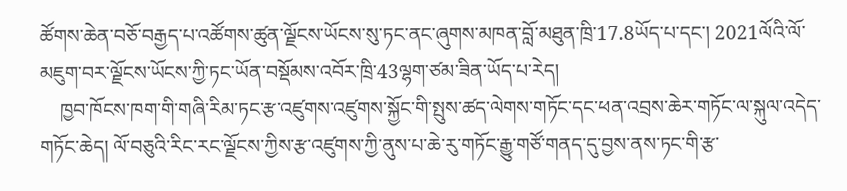ཚོགས་ཆེན་བཅོ་བརྒྱད་པ་འཚོགས་ཚུན་ལྗོངས་ཡོངས་སུ་ཏང་ནང་ཞུགས་མཁན་བློ་མཐུན་ཁྲི་17.8ཡོད་པ་དང་། 2021ལོའི་ལོ་མཇུག་བར་ལྗོངས་ཡོངས་ཀྱི་ཏང་ཡོན་བསྡོམས་འབོར་ཁྲི་43ལྷག་ཙམ་ཟིན་ཡོད་པ་རེད།
    ཁྱབ་ཁོངས་ཁག་གི་གཞི་རིམ་ཏང་རྩ་འཛུགས་འཛུགས་སྐྱོང་གི་སྤུས་ཚད་ལེགས་གཏོང་དང་ཕན་འབྲས་ཆེར་གཏོང་ལ་སྐུལ་འདེད་གཏོང་ཆེད། ལོ་བཅུའི་རིང་རང་ལྗོངས་ཀྱིས་རྩ་འཛུགས་ཀྱི་ནུས་པ་ཆེ་རུ་གཏོང་རྒྱུ་གཙོ་གནད་དུ་བྱས་ནས་ཏང་གི་རྩ་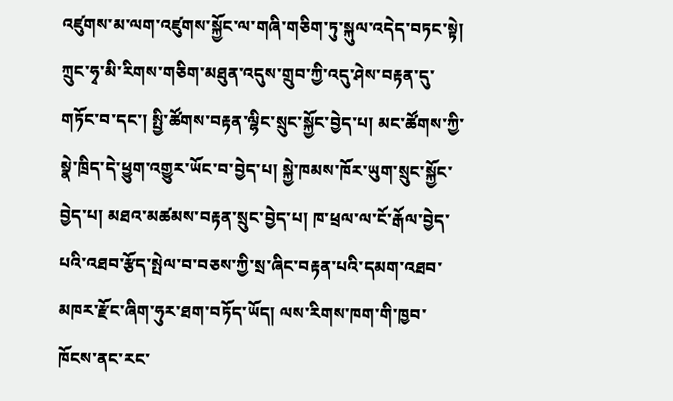འཛུགས་མ་ལག་འཛུགས་སྐྱོང་ལ་གཞི་གཅིག་ཏུ་སྐུལ་འདེད་བཏང་སྟེ། ཀྲུང་ཧྭ་མི་རིགས་གཅིག་མཐུན་འདུས་གྲུབ་ཀྱི་འདུ་ཤེས་བརྟན་དུ་གཏོང་བ་དང་། སྤྱི་ཚོགས་བརྟན་ལྷིང་སྲུང་སྐྱོང་བྱེད་པ། མང་ཚོགས་ཀྱི་སྣེ་ཁྲིད་དེ་ཕྱུག་འགྱུར་ཡོང་བ་བྱེད་པ། སྐྱེ་ཁམས་ཁོར་ཡུག་སྲུང་སྐྱོང་བྱེད་པ། མཐའ་མཚམས་བརྟན་སྲུང་བྱེད་པ། ཁ་ཕྲལ་ལ་ངོ་རྒོལ་བྱེད་པའི་འཐབ་རྩོད་སྤེལ་བ་བཅས་ཀྱི་སྲ་ཞིང་བརྟན་པའི་དམག་འཐབ་མཁར་རྫོང་ཞིག་ཧུར་ཐག་བཏོད་ཡོད། ལས་རིགས་ཁག་གི་ཁྱབ་ཁོངས་ནང་རང་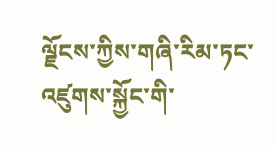ལྗོངས་ཀྱིས་གཞི་རིམ་ཏང་འཛུགས་སྐྱོང་གི་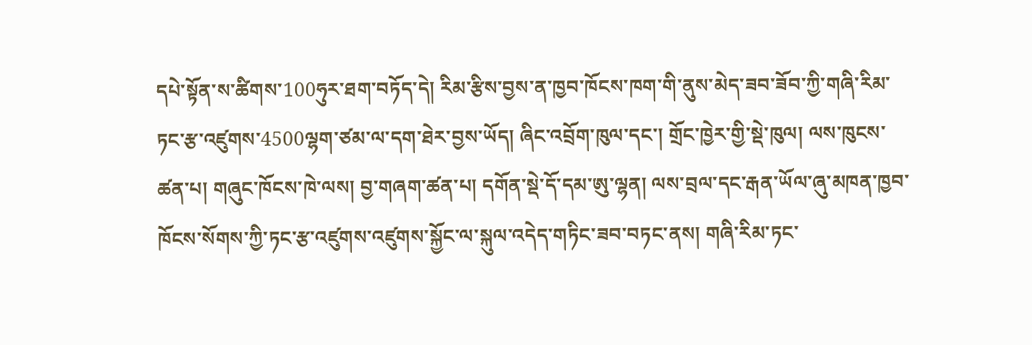དཔེ་སྟོན་ས་ཚིགས་100ཧུར་ཐག་བཏོད་དེ། རིམ་རྩིས་བྱས་ན་ཁྱབ་ཁོངས་ཁག་གི་ནུས་མེད་ཟབ་ཟོབ་ཀྱི་གཞི་རིམ་ཏང་རྩ་འཛུགས་4500ལྷག་ཙམ་ལ་དག་ཐེར་བྱས་ཡོད། ཞིང་འབྲོག་ཁུལ་དང་། གྲོང་ཁྱེར་གྱི་སྡེ་ཁུལ། ལས་ཁུངས་ཚན་པ། གཞུང་ཁོངས་ཁེ་ལས། བྱ་གཞག་ཚན་པ། དགོན་སྡེ་དོ་དམ་ཨུ་ལྷན། ལས་བྲལ་དང་རྒན་ཡོལ་ཞུ་མཁན་ཁྱབ་ཁོངས་སོགས་ཀྱི་ཏང་རྩ་འཛུགས་འཛུགས་སྐྱོང་ལ་སྐུལ་འདེད་གཏིང་ཟབ་བཏང་ནས། གཞི་རིམ་ཏང་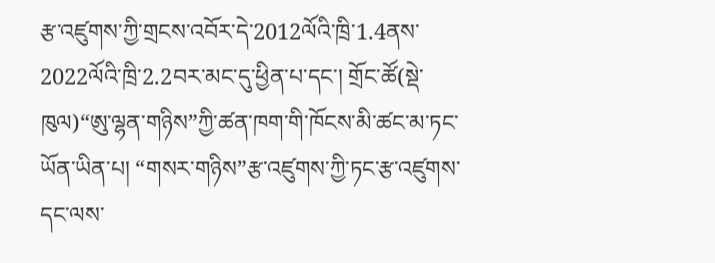རྩ་འཛུགས་ཀྱི་གྲངས་འབོར་དེ་2012ལོའི་ཁྲི་1.4ནས་2022ལོའི་ཁྲི་2.2བར་མང་དུ་ཕྱིན་པ་དང་། གྲོང་ཚོ(སྡེ་ཁུལ)“ཨུ་ལྷན་གཉིས”ཀྱི་ཚན་ཁག་གི་ཁོངས་མི་ཚང་མ་ཏང་ཡོན་ཡིན་པ། “གསར་གཉིས”རྩ་འཛུགས་ཀྱི་ཏང་རྩ་འཛུགས་དང་ལས་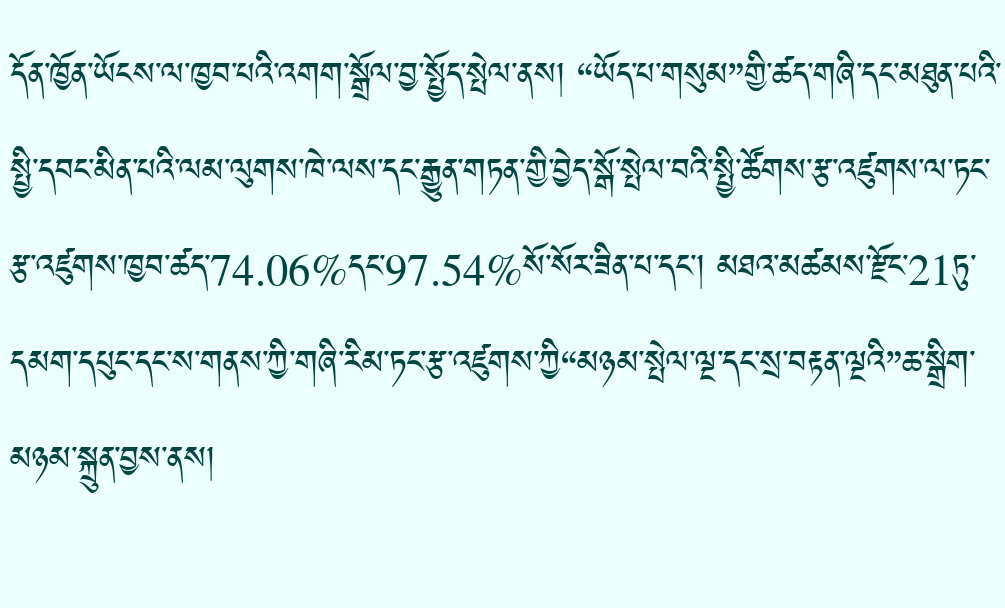དོན་ཁྱོན་ཡོངས་ལ་ཁྱབ་པའི་འགག་སྒྲོལ་བྱ་སྤྱོད་སྤེལ་ནས། “ཡོད་པ་གསུམ”གྱི་ཚད་གཞི་དང་མཐུན་པའི་སྤྱི་དབང་མིན་པའི་ལམ་ལུགས་ཁེ་ལས་དང་རྒྱུན་གཏན་གྱི་བྱེད་སྒོ་སྤེལ་བའི་སྤྱི་ཚོགས་རྩ་འཛུགས་ལ་ཏང་རྩ་འཛུགས་ཁྱབ་ཚད་74.06%དང་97.54%སོ་སོར་ཟིན་པ་དང་། མཐའ་མཚམས་རྫོང་21ཏུ་དམག་དཔུང་དང་ས་གནས་ཀྱི་གཞི་རིམ་ཏང་རྩ་འཛུགས་ཀྱི“མཉམ་སྤེལ་ལྔ་དང་སྲ་བརྟན་ལྔའི”ཆ་སྒྲིག་མཉམ་སྐྲུན་བྱས་ནས།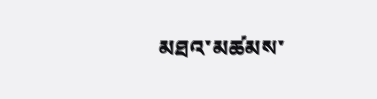མཐའ་མཚམས་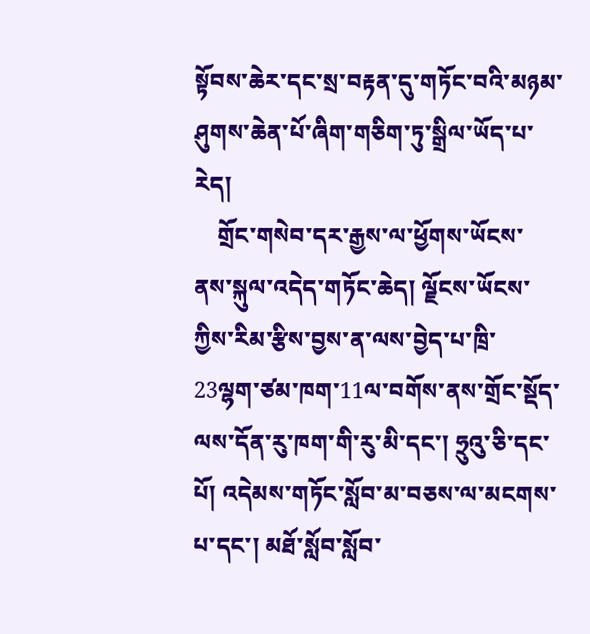སྟོབས་ཆེར་དང་སྲ་བརྟན་དུ་གཏོང་བའི་མཉམ་ཤུགས་ཆེན་པོ་ཞིག་གཅིག་ཏུ་སྒྲིལ་ཡོད་པ་རེད།
    གྲོང་གསེབ་དར་རྒྱས་ལ་ཕྱོགས་ཡོངས་ནས་སྐུལ་འདེད་གཏོང་ཆེད། ལྗོངས་ཡོངས་ཀྱིས་རིམ་རྩིས་བྱས་ན་ལས་བྱེད་པ་ཁྲི་23ལྷག་ཙམ་ཁག་11ལ་བགོས་ནས་གྲོང་སྡོད་ལས་དོན་རུ་ཁག་གི་རུ་མི་དང་། ཧྲུའུ་ཅི་དང་པོ། འདེམས་གཏོང་སློབ་མ་བཅས་ལ་མངགས་པ་དང་། མཐོ་སློབ་སློབ་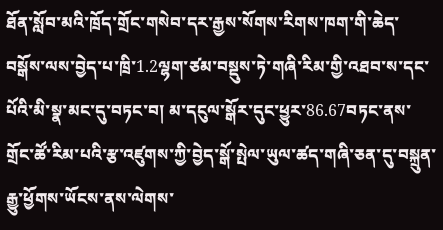ཐོན་སློབ་མའི་ཁྲོད་གྲོང་གསེབ་དར་རྒྱས་སོགས་རིགས་ཁག་གི་ཆེད་བསྒོས་ལས་བྱེད་པ་ཁྲི་1.2ལྷག་ཙམ་བསྡུས་ཏེ་གཞི་རིམ་གྱི་འཐབ་ས་དང་པོའི་མི་སྣ་མང་དུ་བཏང་བ། མ་དངུལ་སྒོར་དུང་ཕྱུར་86.67བཏང་ནས་གྲོང་ཚོ་རིམ་པའི་རྩ་འཛུགས་ཀྱི་བྱེད་སྒོ་སྤེལ་ཡུལ་ཚད་གཞི་ཅན་དུ་བསྐྲུན་རྒྱུ་ཕྱོགས་ཡོངས་ནས་ལེགས་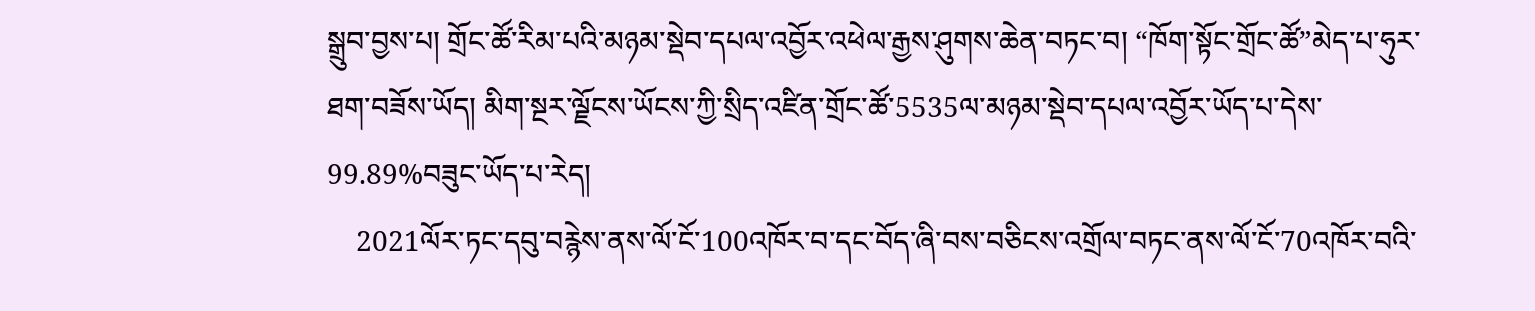སྒྲུབ་བྱས་པ། གྲོང་ཚོ་རིམ་པའི་མཉམ་སྡེབ་དཔལ་འབྱོར་འཕེལ་རྒྱས་ཤུགས་ཆེན་བཏང་བ། “ཁོག་སྟོང་གྲོང་ཚོ”མེད་པ་ཧུར་ཐག་བཟོས་ཡོད། མིག་སྔར་ལྗོངས་ཡོངས་ཀྱི་སྲིད་འཛིན་གྲོང་ཚོ་5535ལ་མཉམ་སྡེབ་དཔལ་འབྱོར་ཡོད་པ་དེས་99.89%བཟུང་ཡོད་པ་རེད།
    2021ལོར་ཏང་དབུ་བརྙེས་ནས་ལོ་ངོ་100འཁོར་བ་དང་བོད་ཞི་བས་བཅིངས་འགྲོལ་བཏང་ནས་ལོ་ངོ་70འཁོར་བའི་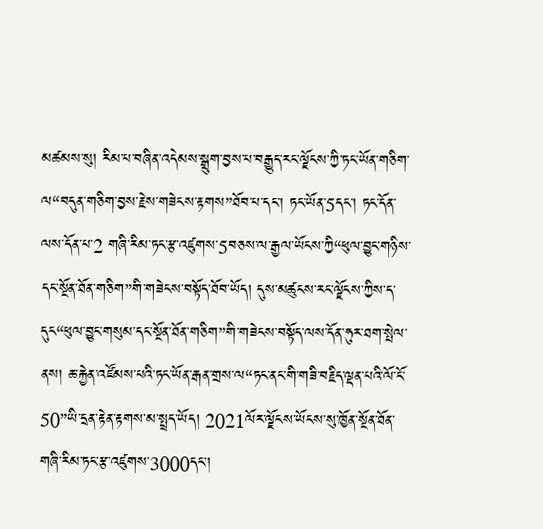མཚམས་སུ། རིམ་པ་བཞིན་འདེམས་སྒྲུག་བྱས་པ་བརྒྱུད་རང་ལྗོངས་ཀྱི་ཏང་ཡོན་གཅིག་ལ“བདུན་གཅིག་བྱས་རྗེས་གཟེངས་རྟགས”ཐོབ་པ་དང་། ཏང་ཡོན་5དང་། ཏང་དོན་ལས་དོན་པ་2 གཞི་རིམ་ཏང་རྩ་འཛུགས་5བཅས་ལ་རྒྱལ་ཡོངས་ཀྱི“ཕུལ་བྱུང་གཉིས་དང་སྔོན་ཐོན་གཅིག”གི་གཟེངས་བསྟོད་ཐོབ་ཡོད། དུས་མཚུངས་རང་ལྗོངས་ཀྱིས་ད་དུང“ཕུལ་བྱུང་གསུམ་དང་སྔོན་ཐོན་གཅིག”གི་གཟེངས་བསྟོད་ལས་དོན་ཧུར་ཐག་སྤེལ་ནས། ཆ་རྐྱེན་འཛོམས་པའི་ཏང་ཡོན་རྒན་གྲས་ལ“ཏང་ནང་གི་གཟི་བརྗིད་ལྡན་པའི་ལོ་ངོ་50”ཡི་དྲན་རྟེན་རྟགས་མ་སྤྲད་ཡོད། 2021ལོར་ལྗོངས་ཡོངས་སུ་ཁྱོན་སྔོན་ཐོན་གཞི་རིམ་ཏང་རྩ་འཛུགས་3000དང་།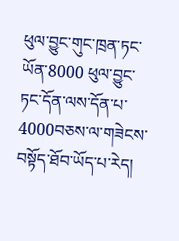ཕུལ་བྱུང་གུང་ཁྲན་ཏང་ཡོན་8000 ཕུལ་བྱུང་ཏང་དོན་ལས་དོན་པ་4000བཅས་ལ་གཟེངས་བསྟོད་ཐོབ་ཡོད་པ་རེད།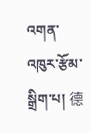འགན་འཁུར་རྩོམ་སྒྲིག་པ། 德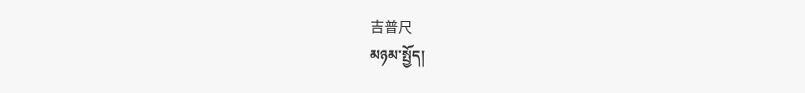吉普尺
མཉམ་སྤྱོད།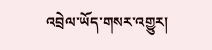འབྲེལ་ཡོད་གསར་འགྱུར།